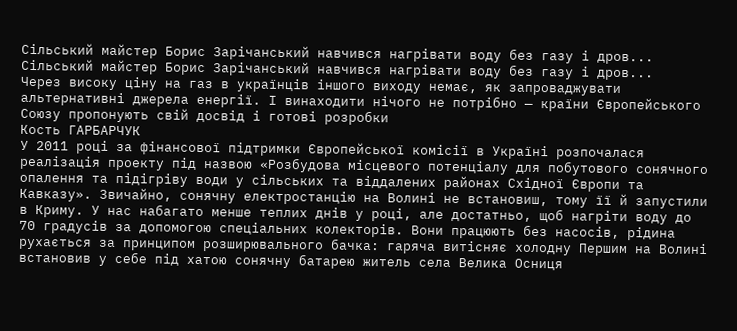Сільський майстер Борис Зарічанський навчився нагрівати воду без газу і дров...
Сільський майстер Борис Зарічанський навчився нагрівати воду без газу і дров...
Через високу ціну на газ в українців іншого виходу немає, як запроваджувати альтернативні джерела енергії. І винаходити нічого не потрібно — країни Європейського Союзу пропонують свій досвід і готові розробки
Кость ГАРБАРЧУК
У 2011 році за фінансової підтримки Європейської комісії в Україні розпочалася реалізація проекту під назвою «Розбудова місцевого потенціалу для побутового сонячного опалення та підігріву води у сільських та віддалених районах Східної Європи та Кавказу». Звичайно, сонячну електростанцію на Волині не встановиш, тому її й запустили в Криму. У нас набагато менше теплих днів у році, але достатньо, щоб нагріти воду до 70 градусів за допомогою спеціальних колекторів. Вони працюють без насосів, рідина рухається за принципом розширювального бачка: гаряча витісняє холодну Першим на Волині встановив у себе під хатою сонячну батарею житель села Велика Осниця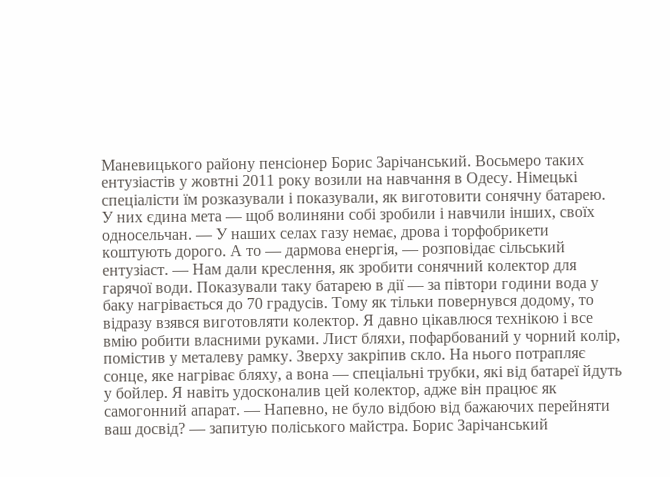Маневицького району пенсіонер Борис Зарічанський. Восьмеро таких ентузіастів у жовтні 2011 року возили на навчання в Одесу. Німецькі спеціалісти їм розказували і показували, як виготовити сонячну батарею. У них єдина мета — щоб волиняни собі зробили і навчили інших, своїх односельчан. — У наших селах газу немає, дрова і торфобрикети коштують дорого. А то — дармова енергія, — розповідає сільський ентузіаст. — Нам дали креслення, як зробити сонячний колектор для гарячої води. Показували таку батарею в дії — за півтори години вода у баку нагрівається до 70 градусів. Тому як тільки повернувся додому, то відразу взявся виготовляти колектор. Я давно цікавлюся технікою і все вмію робити власними руками. Лист бляхи, пофарбований у чорний колір, помістив у металеву рамку. Зверху закріпив скло. На нього потрапляє сонце, яке нагріває бляху, а вона — спеціальні трубки, які від батареї йдуть у бойлер. Я навіть удосконалив цей колектор, адже він працює як самогонний апарат. — Напевно, не було відбою від бажаючих перейняти ваш досвід? — запитую поліського майстра. Борис Зарічанський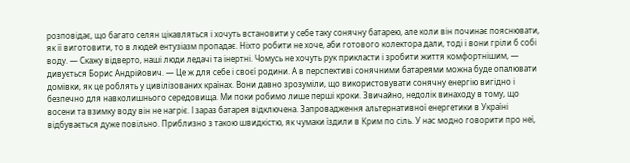розповідає, що багато селян цікавляться і хочуть встановити у себе таку сонячну батарею, але коли він починає пояснювати, як її виготовити, то в людей ентузіазм пропадає. Ніхто робити не хоче, аби готового колектора дали, тоді і вони гріли б собі воду. — Скажу відверто, наші люди ледачі та інертні. Чомусь не хочуть рук прикласти і зробити життя комфортнішим, — дивується Борис Андрійович. — Це ж для себе і своєї родини. А в перспективі сонячними батареями можна буде опалювати домівки, як це роблять у цивілізованих країнах. Вони давно зрозуміли, що використовувати сонячну енергію вигідно і безпечно для навколишнього середовища. Ми поки робимо лише перші кроки. Звичайно, недолік винаходу в тому, що восени та взимку воду він не нагріє. І зараз батарея відключена. Запровадження альтернативної енергетики в Україні відбувається дуже повільно. Приблизно з такою швидкістю, як чумаки їздили в Крим по сіль. У нас модно говорити про неї,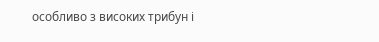особливо з високих трибун і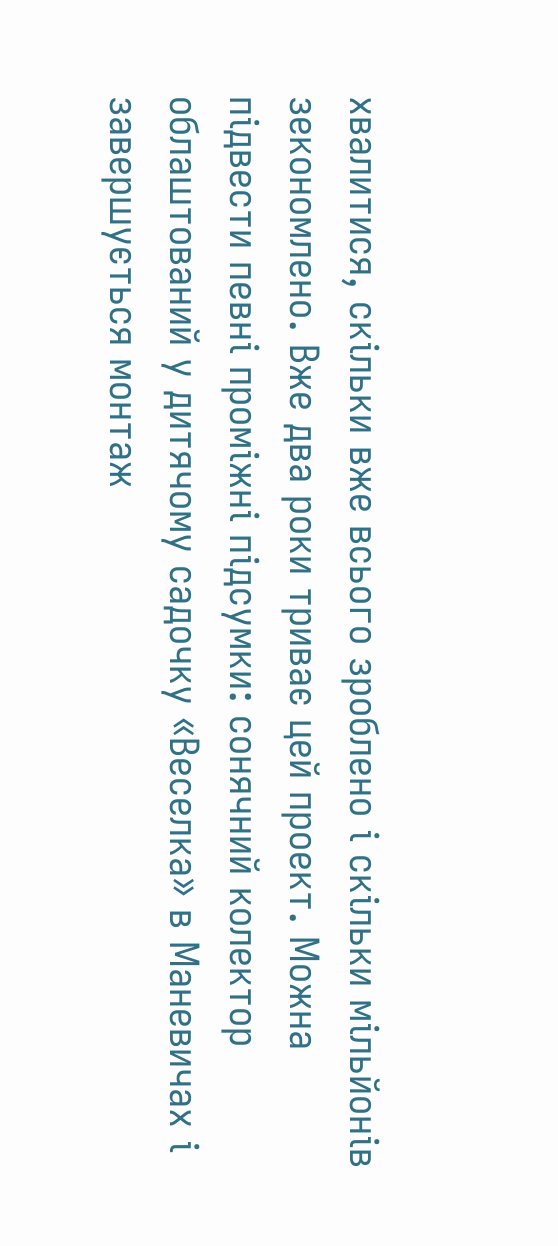хвалитися, скільки вже всього зроблено і скільки мільйонів зекономлено. Вже два роки триває цей проект. Можна підвести певні проміжні підсумки: сонячний колектор облаштований у дитячому садочку «Веселка» в Маневичах і завершується монтаж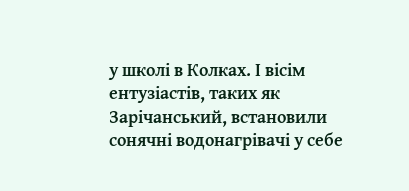у школі в Колках. І вісім ентузіастів, таких як Зарічанський, встановили сонячні водонагрівачі у себе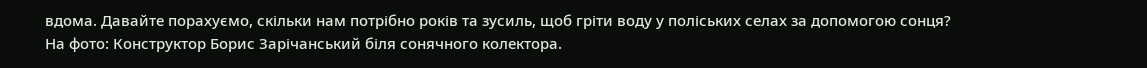вдома. Давайте порахуємо, скільки нам потрібно років та зусиль, щоб гріти воду у поліських селах за допомогою сонця?
На фото: Конструктор Борис Зарічанський біля сонячного колектора.